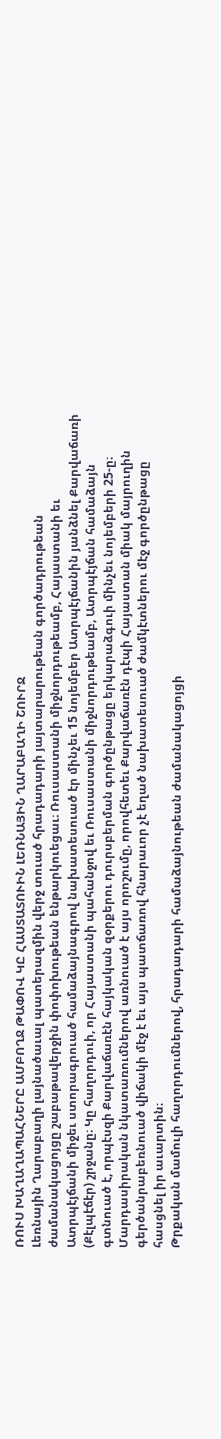ՌՈՒՍ ԽԱՂԱՂԱՊԱՀՆԵՐԸ ԱՄԲՈՂՋ ԹԱՓՈՎ ԿԸ ՀԱՍՏԱՏՈՒԻՆ ԼԵՌՆԱՅԻՆ ՂԱՐԱԲԱՂԻ ՇՈՒՐՋ
Լեռնային Ղարաբաղի լայնածաւալ պատերազմին վերջ տուած հրադադարի յայտարարութեան գործադրութեան ժամանակացոյցը շաբաթավերջին փոփոխութեան ենթարկուեցաւ։ Ռուսաստանի միջնորդութեամբ, Հայաստանի եւ Ատրպէյճանի միջեւ ստորագրուած համաձայնագրով նախատեսուած էր մինչեւ 15 նոյեմբեր Ատրպէյճանին յանձնել Քարվաճառի (Քէլպէճէր) շրջանը։ Կը հաղորդուի, որ Հայաստանի պահանջով եւ Ռուսաստանի միջնորդութեամբ, Ատրպէյճան համաձայն գտնուած է, որպէսզի Քարվաճառէն հայկական զօրքերու դուրսբերման գործընթացը երկարաձգուի մինչեւ նոյեմբերի 25-ը։ Մարդասիրական նկատառումներով առնուած է այս որոշումը, որովհետեւ Քարվաճառէն դէպի Հայաստան միակ մայրուղին գերծանրաբեռնուած վիճակի մէջ է եւ այս պատճառով հնարաւոր չէ եղած նախատեսուած ժամկէտներու մէջ գործընթացը հասցնել իր աւարտին։
Թրքական մամուլի հաղորդումներով, հրադադարի համաձայնութեան ժամանակացոյցի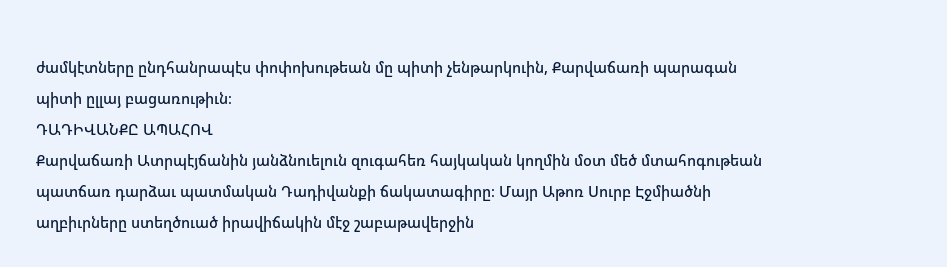ժամկէտները ընդհանրապէս փոփոխութեան մը պիտի չենթարկուին, Քարվաճառի պարագան պիտի ըլլայ բացառութիւն։
ԴԱԴԻՎԱՆՔԸ ԱՊԱՀՈՎ
Քարվաճառի Ատրպէյճանին յանձնուելուն զուգահեռ հայկական կողմին մօտ մեծ մտահոգութեան պատճառ դարձաւ պատմական Դադիվանքի ճակատագիրը։ Մայր Աթոռ Սուրբ Էջմիածնի աղբիւրները ստեղծուած իրավիճակին մէջ շաբաթավերջին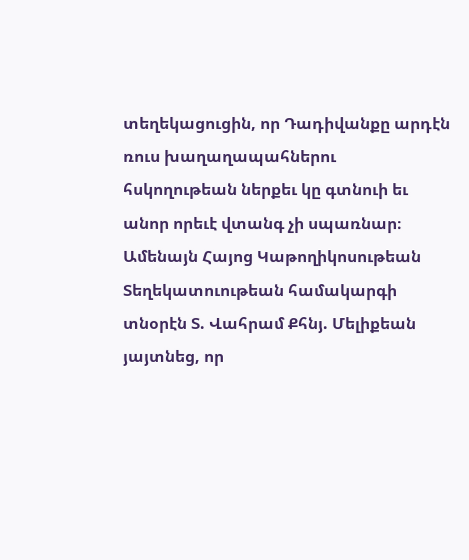տեղեկացուցին, որ Դադիվանքը արդէն ռուս խաղաղապահներու հսկողութեան ներքեւ կը գտնուի եւ անոր որեւէ վտանգ չի սպառնար։ Ամենայն Հայոց Կաթողիկոսութեան Տեղեկատուութեան համակարգի տնօրէն Տ. Վահրամ Քհնյ. Մելիքեան յայտնեց, որ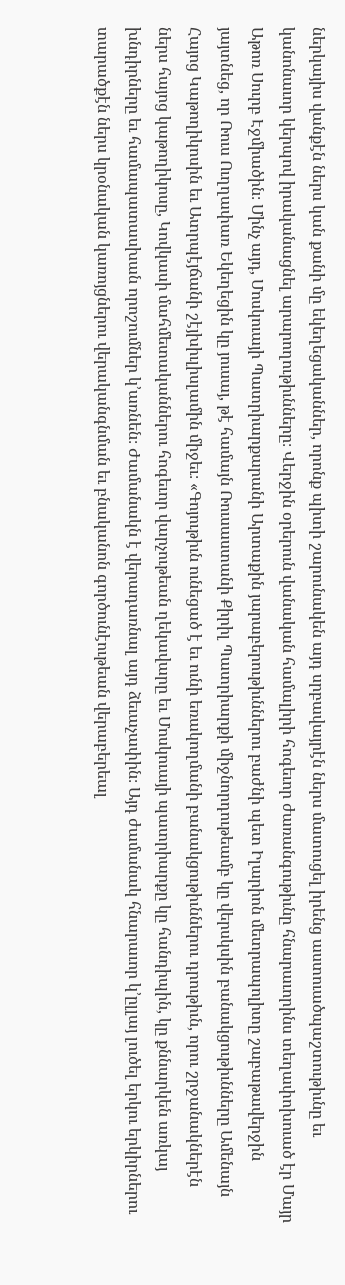ներկայիս վանքէն ներս կան քանի մը եկեղեցականներ, որոնք պիտի շարունակեն այդ սրբավայրէն ներս մատուցել իրենց աստուածպաշտութիւնը եւ կանոնաւոր կերպով իրականացնել արարողութիւնները։ Վերջին օրերուն վանական համալիրի հոգեւոր ժառանգութիւնը հնարաւորինս տեղափոխուած էր Մայր Աթոռ Սուրբ Էջմիածին։ Մինչ այդ, Մոսկուայի Պատրիարքարանի Արտաքին յարաբերութիւններու բաժնի պետ Իլարիոն մետրապոլիտը շաբաթավերջին յայտնեց, որ Ռուս Ուղղափառ Եկեղեցին կը յուսայ, թէ համայն Ռուսաստանի Քիրիլ Պատրիարքի միջնորդութեամբ կը վերսկսին բանակցութիւնները Ամենայն Հայոց Կաթողիկոսին եւ Ատրպէյճանի շէյխիւլիսլամին միջեւ։ «Գոյութիւն ունեցած է եւ ունի եռակողմանի բանակցութիւններու դրութիւն, որու շրջանակներէն ներս հայոց կաթողիկոսը, Կովկասի մահմետականներու հոգեւոր վարչութեան ղեկավարը եւ Մոսկուայի պատրիարքը կը հանդիպին, կը քննարկեն առկայ խնդիրները եւ համապատասխան որոշումներ կ՚առնեն։ Ժամանակն է վերադառնալ այդ ձեւաչափին։ Այդ ժամանակ հնարաւոր կ՚ըլլայ լուծել երկու երկիրներու տարածքէն ներս կրօնական կառոյցներու վերականգնման եւ բնականոն գործունէութեան վերաբերեալ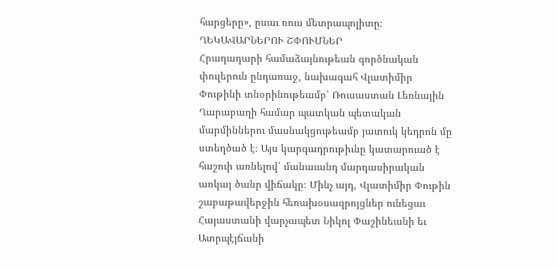հարցերը», ըսաւ ռուս մետրապոլիտը։
ՂԵԿԱՎԱՐՆԵՐՈՒ ՇՓՈՒՄՆԵՐ
Հրադադարի համաձայնութեան գործնական փուլերուն ընդառաջ, նախագահ Վլատիմիր Փութինի տնօրինութեամբ՝ Ռուսաստան Լեռնային Ղարաբաղի համար պատկան պետական մարմիններու մասնակցութեամբ յատուկ կեդրոն մը ստեղծած է։ Այս կարգադրութիւնը կատարուած է հաշուի առնելով՝ մանաւանդ մարդասիրական առկայ ծանր վիճակը։ Մինչ այդ, Վլատիմիր Փութին շաբաթավերջին հեռախօսազրոյցներ ունեցաւ Հայաստանի վարչապետ Նիկոլ Փաշինեանի եւ Ատրպէյճանի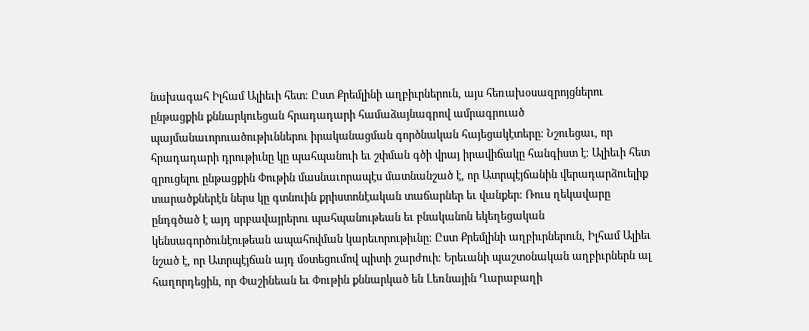նախագահ Իլհամ Ալիեւի հետ։ Ըստ Քրեմլինի աղբիւրներուն, այս հեռախօսազրոյցներու ընթացքին քննարկուեցան հրադադարի համաձայնագրով ամրագրուած պայմանաւորուածութիւններու իրականացման գործնական հայեցակէտերը։ Նշուեցաւ, որ հրադադարի դրութիւնը կը պահպանուի եւ շփման գծի վրայ իրավիճակը հանգիստ է։ Ալիեւի հետ զրուցելու ընթացքին Փութին մասնաւորապէս մատնանշած է, որ Ատրպէյճանին վերադարձուելիք տարածքներէն ներս կը գտնուին քրիստոնէական տաճարներ եւ վանքեր։ Ռուս ղեկավարը ընդգծած է այդ սրբավայրերու պահպանութեան եւ բնականոն եկեղեցական կենսագործունէութեան ապահովման կարեւորութիւնը։ Ըստ Քրեմլինի աղբիւրներուն, Իլհամ Ալիեւ նշած է, որ Ատրպէյճան այդ մօտեցումով պիտի շարժուի։ Երեւանի պաշտօնական աղբիւրներն ալ հաղորդեցին, որ Փաշինեան եւ Փութին քննարկած են Լեռնային Ղարաբաղի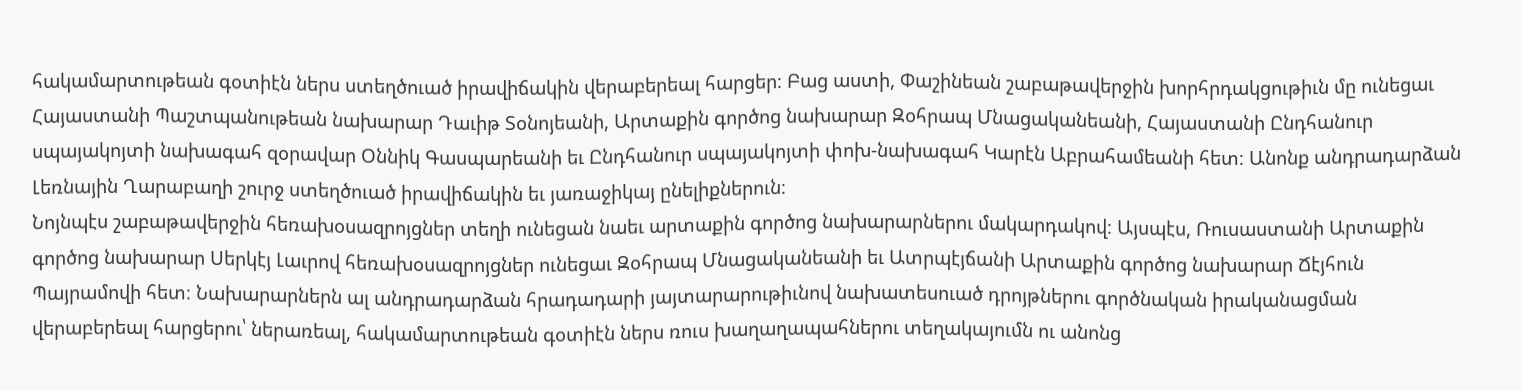հակամարտութեան գօտիէն ներս ստեղծուած իրավիճակին վերաբերեալ հարցեր։ Բաց աստի, Փաշինեան շաբաթավերջին խորհրդակցութիւն մը ունեցաւ Հայաստանի Պաշտպանութեան նախարար Դաւիթ Տօնոյեանի, Արտաքին գործոց նախարար Զօհրապ Մնացականեանի, Հայաստանի Ընդհանուր սպայակոյտի նախագահ զօրավար Օննիկ Գասպարեանի եւ Ընդհանուր սպայակոյտի փոխ-նախագահ Կարէն Աբրահամեանի հետ։ Անոնք անդրադարձան Լեռնային Ղարաբաղի շուրջ ստեղծուած իրավիճակին եւ յառաջիկայ ընելիքներուն։
Նոյնպէս շաբաթավերջին հեռախօսազրոյցներ տեղի ունեցան նաեւ արտաքին գործոց նախարարներու մակարդակով։ Այսպէս, Ռուսաստանի Արտաքին գործոց նախարար Սերկէյ Լաւրով հեռախօսազրոյցներ ունեցաւ Զօհրապ Մնացականեանի եւ Ատրպէյճանի Արտաքին գործոց նախարար Ճէյհուն Պայրամովի հետ։ Նախարարներն ալ անդրադարձան հրադադարի յայտարարութիւնով նախատեսուած դրոյթներու գործնական իրականացման վերաբերեալ հարցերու՝ ներառեալ, հակամարտութեան գօտիէն ներս ռուս խաղաղապահներու տեղակայումն ու անոնց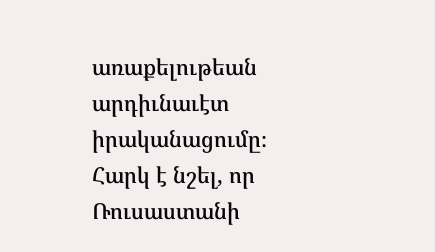առաքելութեան արդիւնաւէտ իրականացումը։
Հարկ է նշել, որ Ռուսաստանի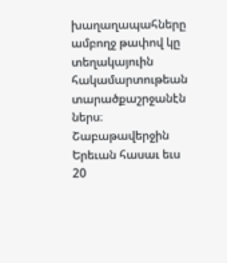խաղաղապահները ամբողջ թափով կը տեղակայուին հակամարտութեան տարածքաշրջանէն ներս։ Շաբաթավերջին Երեւան հասաւ եւս 20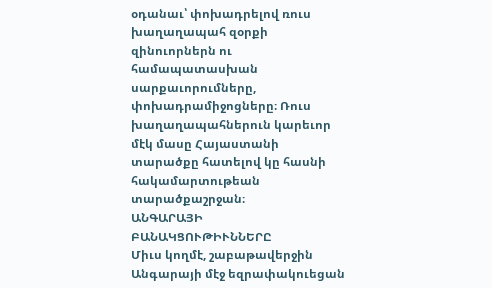օդանաւ՝ փոխադրելով ռուս խաղաղապահ զօրքի զինուորներն ու համապատասխան սարքաւորումները, փոխադրամիջոցները։ Ռուս խաղաղապահներուն կարեւոր մէկ մասը Հայաստանի տարածքը հատելով կը հասնի հակամարտութեան տարածքաշրջան։
ԱՆԳԱՐԱՅԻ ԲԱՆԱԿՑՈՒԹԻՒՆՆԵՐԸ
Միւս կողմէ, շաբաթավերջին Անգարայի մէջ եզրափակուեցան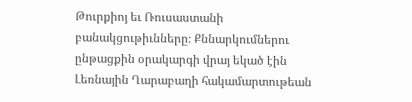Թուրքիոյ եւ Ռուսաստանի բանակցութիւնները։ Քննարկումներու ընթացքին օրակարգի վրայ եկած էին Լեռնային Ղարաբաղի հակամարտութեան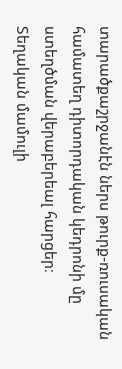տարածքաշրջանէն ներս թուրք-ռուսական համատեղ դիտորդական կեդրոնի մը ստեղծման վերաբերեալ հարցեր։ Տեղական մամուլի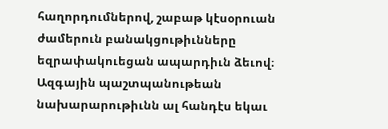հաղորդումներով, շաբաթ կէսօրուան ժամերուն բանակցութիւնները եզրափակուեցան ապարդիւն ձեւով։
Ազգային պաշտպանութեան նախարարութիւնն ալ հանդէս եկաւ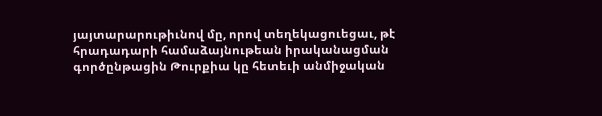յայտարարութիւնով մը, որով տեղեկացուեցաւ, թէ հրադադարի համաձայնութեան իրականացման գործընթացին Թուրքիա կը հետեւի անմիջական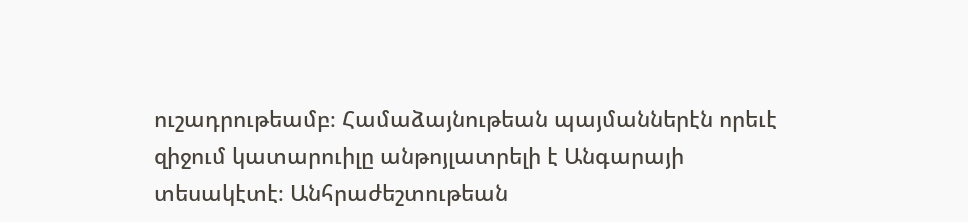ուշադրութեամբ։ Համաձայնութեան պայմաններէն որեւէ զիջում կատարուիլը անթոյլատրելի է Անգարայի տեսակէտէ։ Անհրաժեշտութեան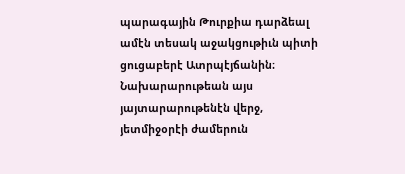պարագային Թուրքիա դարձեալ ամէն տեսակ աջակցութիւն պիտի ցուցաբերէ Ատրպէյճանին։
Նախարարութեան այս յայտարարութենէն վերջ, յետմիջօրէի ժամերուն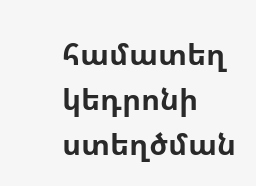համատեղ կեդրոնի ստեղծման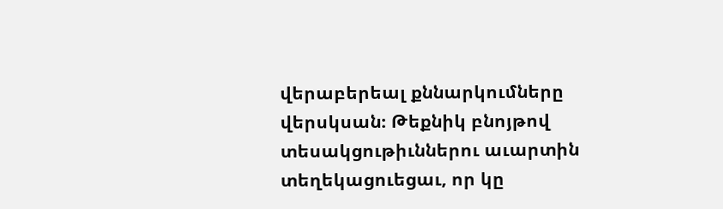վերաբերեալ քննարկումները վերսկսան։ Թեքնիկ բնոյթով տեսակցութիւններու աւարտին տեղեկացուեցաւ, որ կը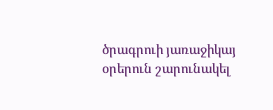ծրագրուի յառաջիկայ օրերուն շարունակել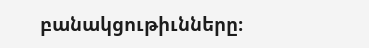բանակցութիւնները։